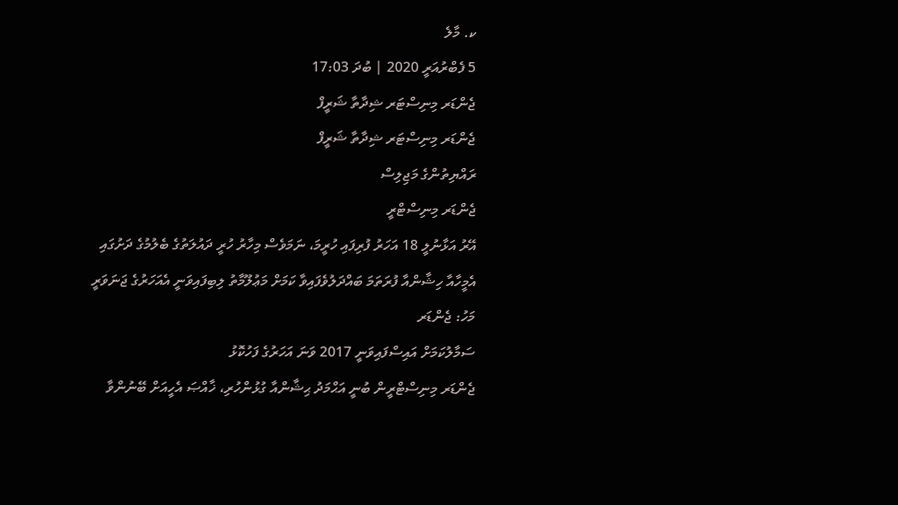ކ. މާލެ
5 ފެބްރުއަރީ 2020 | ބުދަ 17:03
ޖެންޑަރ މިނިސްޓަރ ޝިދާތާ ޝަރީފް
ޖެންޑަރ މިނިސްޓަރ ޝިދާތާ ޝަރީފް
ރައްޔިތުންގެ މަޖިލިސް
ޖެންޑަރ މިނިސްޓްރީ
އޭރު އަޅާނުލީ 18 އަހަރު ފުރިފައި ހުރީމަ، ނަމަވެސް މިހާރު ހުރީ ދައުލަތުގެ ބެލުމުގެ ދަށުގައި
އެމީހާއާ ހިޝާންއާ ފުރަތަމަ ބައްދަލުވެފައިވާ ކަމަށް މަޢުލޫމާތު ލިބިފައިވަނީ އެއަހަރުގެ ޖަނަވަރީ މަހު: ޖެންޑަރ
ސަމާލުކަމަށް އައިސްފައިވަނީ 2017 ވަނަ އަހަރުގެ ފަހުކޮޅު
ޖެންޑަރ މިނިސްޓްރީން ބުނީ އަޙްމަދު ޙިޝާންއާ ގުޅުންހުރި، ޚާއްޞަ އެހީއަށް ބޭނުންވާ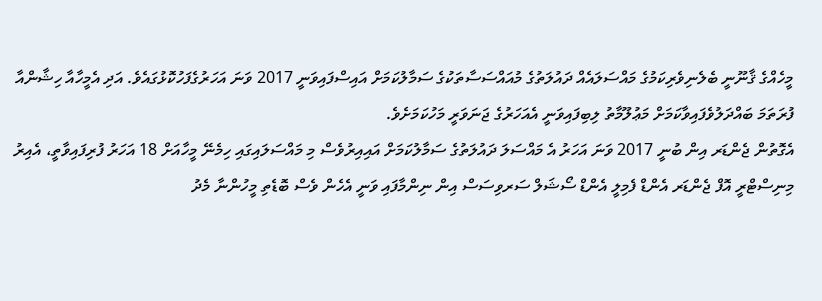މީހެއްގެ ޤާނޫނީ ބެލެނިވެރިކަމުގެ މައްސަލައެއް ދައުލަތުގެ މުއައްސަސާތަކުގެ ސަމާލުކަމަށް އައިސްފައިވަނީ 2017 ވަނަ އަހަރުގެފަހުކޮޅުގައެވެ. އަދި އެމީހާއާ ހިޝާންއާ ފުރަތަމަ ބައްދަލުވެފައިވާކަމަށް މަޢުލޫމާތު ލިބިފައިވަނީ އެއަހަރުގެ ޖަނަވަރީ މަހުކަމަށެވެ.
އެގޮތުން ޖެންޑަރ އިން ބުނީ 2017 ވަނަ އަހަރު އެ މައްސަލަ ދައުލަތުގެ ސަމާލުކަމަށް އައިއިރުވެސް މި މައްސަލައިގައި ހިމެނޭ މީހާއަށް 18 އަހަރު ފުރިފައިވާތީ، އެއިރު މިނިސްޓްރީ އޮފް ޖެންޑަރ އެންޑް ފެމިލީ އެންޑް ސޯޝަލް ސަރވިސަސް އިން ނިންމާފައި ވަނީ އެހެން ވެސް ބޮޑެތި މީހުންނާ މެދު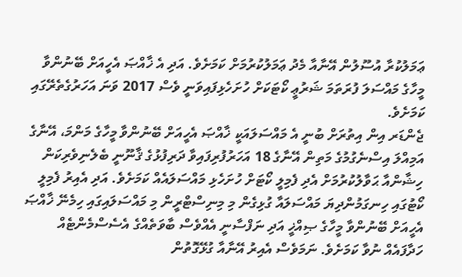ޢަމަލުކުރާ އުސޫލުން އޭނާއާ މެދު ޢަމަލުކުރުމަށް ކަމަށެވެ. އަދި އެ ޚާއްޞަ އެހީއަށް ބޭނުންވާ މީހާގެ މައްސަލަ ފުރަތަމަ ޝަރުޢީ ކޯޓަކަށް ހުށަހެޅިފައިވަނީ ވެސް 2017 ވަނަ އަހަރުގެތެރޭގައި ކަމަށެވެ.
ޖެންޑަރ އިން އިތުރަށް ބުނީ އެ މައްސަލައަކީ ޚާއްޞަ އެހީއަށް ބޭނުންވާ މީހާގެ މަންމަ، އޭނާގެ އަމިއްލަ އިސްނެގުމުގެ މަތިން އޭނާގެ 18 އަހަރުފުރިފައިވާ ދަރިފުޅުގެ ޤާނޫނީ ބެލެނިވެރިކަން ހިޝާންއާ ޙަވާލުކުރުމަށް އެދި ފެމިލީ ކޯޓަށް ހުށަހެޅި މައްސަލައެއް ކަމަށެވެ. އަދި އެއިރު ފެމިލީ ކޯޓުގައި ހިނގަމުންދިޔަ މައްސަލައާ ގުޅިގެން މި މިނިސްޓްރީން މި މައްސަލައިގައި ހިމެނޭ ޚާއްޞަ އެހީއަށް ބޭނުންވާ މީހާގެ ޞިއްޚީ އަދި ނަފްސާނީ އެއްވެސް ބާވަތެއްގެ އެސެސްމެންޓެއް ހަދާފައެއް ނުވާ ކަމަށެވެ. ނަމަވެސް އެއިރު އޭނާއާ ގުޅޭގޮތުން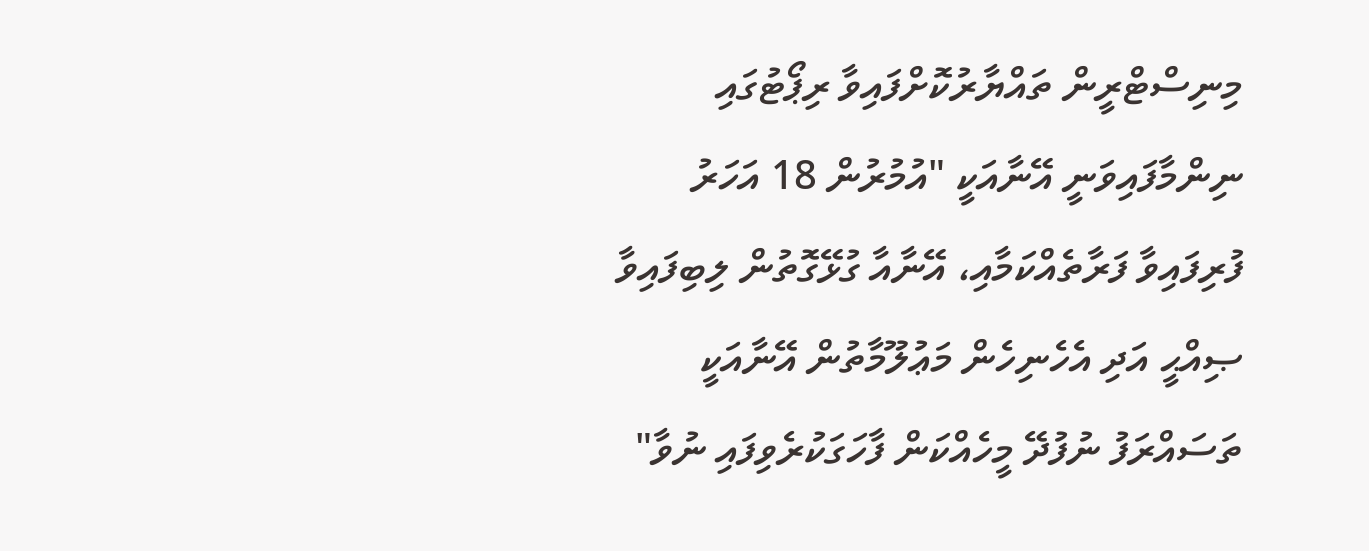މިނިސްޓްރީން ތައްޔާރުކޮށްފައިވާ ރިޕޯޓުގައި ނިންމާފައިވަނީ އޭނާއަކީ "އުމުރުން 18 އަހަރު ފުރިފައިވާ ފަރާތެއްކަމާއި، އޭނާއާ ގުޅޭގޮތުން ލިބިފައިވާ ޞިއްޙީ އަދި އެހެނިހެން މަޢުލޫމާތުން އޭނާއަކީ ތަސައްރަފު ނުފުދޭ މީހެއްކަން ފާހަގަކުރެވިފައި ނުވާ"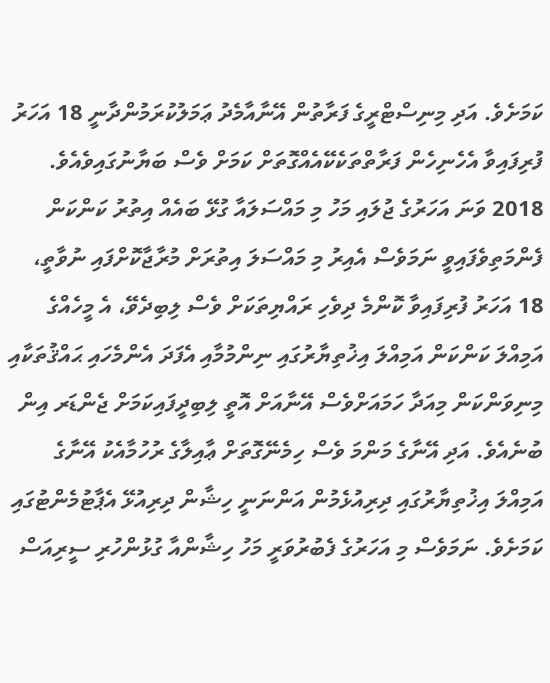ކަމަށެވެ. އަދި މިނިސްޓްރީގެ ފަރާތުން އޭނާއާމެދު ޢަމަލުކުރަމުންދާނީ 18 އަހަރު ފުރިފައިވާ އެހެނިހެން ފަރާތްތަކެކޭއެއްގޮތަށް ކަމަށް ވެސް ބަޔާނުގައިވެއެވެ.
2018 ވަނަ އަހަރުގެ ޖުލައި މަހު މި މައްސަލައާ ގުޅޭ ބައެއް އިތުރު ކަންކަން ފެންމަތިވެފައިވީ ނަމަވެސް އެއިރު މި މައްސަލަ އިތުރަށް މުރާޖާކޮށްފައި ނުވާތީ، 18 އަހަރު ފުރިފައިވާ ކޮންމެ ދިވެހި ރައްޔިތަކަށް ވެސް ލިބިދެވޭ، އެ މީހެއްގެ އަމިއްލަ ކަންކަން އަމިއްލަ އިޚުތިޔާރުގައި ނިންމުމާއި އެފަދަ އެންމެހައި ޙައްޤުތަކާއި މިނިވަންކަން މިއަދާ ހަމައަށްވެސް އޭނާއަށް އޮތީ ލިބިދީފައިކަމަށް ޖެންޑަރ އިން ބުނެއެވެ. އަދި އޭނާގެ މަންމަ ވެސް ހިމެނޭގޮތަށް ޢާއިލާގެ ރުހުމާއެކު އޭނާގެ އަމިއްލަ އިޚުތިޔާރުގައި ދިރިއުޅެމުން އަންނަނީ ހިޝާން ދިރިއުޅޭ އެޕާޓުމެންޓުގައި ކަމަށެވެ. ނަމަވެސް މި އަހަރުގެ ފެބުރުވަރީ މަހު ހިޝާންއާ ގުޅުންހުރި ސީރިއަސް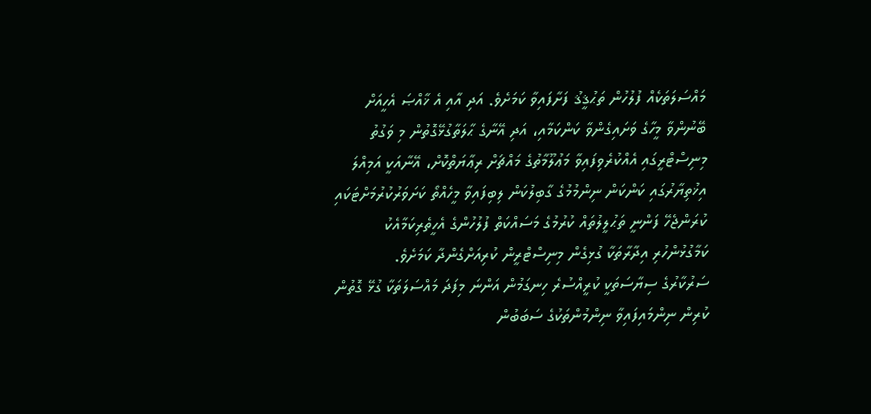މައްސަލަތަކެއް ފުލުހުން ތަޙުޤީޤު ފަށާފައިވާ ކަމަށެވެ. އަދި އާއި އެ ޚާއްޞަ އެހީއަށް ބޭނުންވާ މީހާގެ ވަށައިގެންވާ ކަންކަމާއި، އަދި އޭނާގެ ޙާލަތާގުޅޭގޮތުން މި ވަގުތު މިނިސްޓްރީގައި އެއްކުރެވިފައިވާ މަޢުލޫމާތުގެ މައްޗަށް ރިޢާޔަތްކޮށް، އޭނާއަކީ އަމިއްލަ އިޚުތިޔާރުގައި ކަންކަން ނިންމުމުގެ ގާބިލުކަން ލިބިފައިވާ މީހެއްތޯ ކަށަވަރުކުރުމަށްޓަކައި ކުރަންޖެހޭ ފަންނީ ތަޙުލީލުތައް ކުރުމުގެ މަސައްކަތް ފުލުހުންގެ އެހީތެރިކަމާއެކު ކަމާގުޅުންހުރި އިދާރާތަކާ ގުޅިގެން މިނިސްޓްރީން ކުރިއަށްގެންދާ ކަމަށެވެ.
ސަރުކާރުގެ ސިޔާސަތަކީ ކުރީއްސުރެ ހިނގަމުން އަންނަ މިފަދަ މައްސަލަތަކާ ގުޅޭ ގޮތުން ކުރިން ނިންމައިފައިވާ ނިންމުންތަކުގެ ސަބަބުން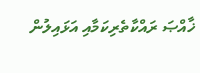ޚާއްޞަ ރައްކާތެރިކަމާއި އަޅައިލުން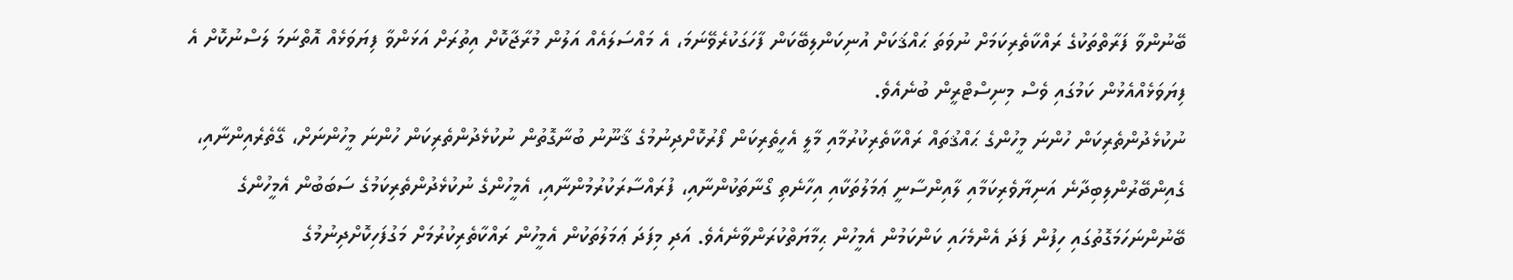ބޭނުންވާ ފަރާތްތަކުގެ ރައްކާތެރިކަމަށް ނުވަތަ ޙައްޤަކަށް އުނިކަންލިބޭކަން ފާހަގަކުރެވޭނަމަ، އެ މައްސަލައެއް އަލުން މުރާޖާކޮށް އިތުރަށް އަޅަންވާ ފިޔަވަޅެއް އޮތްނަމަ ލަސްނުކޮށް އެ ފިޔަވަޅެއްއެޅުން ކަމުގައި ވެސް މިނިސްޓްރީން ބުނެއެވެ.
ނުކުޅެދުންތެރިކަން ހުންނަ މީހުންގެ ޙައްޤުތައް ރައްކާތެރިކުރުމާއި މާލީ އެހީތެރިކަން ފޯރުކޮށްދިނުމުގެ ޤާނޫނު ބުނާގޮތުން ނުކުޅެދުންތެރިކަން ހުންނަ މީހުންނަށް، ގޭތެރެއިންނާއި، ގެއިންބޭރުންލިބިދާނެ އަނިޔާވެރިކަމާއި ލާއިންސާނީ ޢަމަލުތަކާއި އިހާނެތި ގޯނާތަކުންނާއި، ފުރައްސާރަކުރުމުންނާއި، އެމީހުންގެ ނުކުޅެދުންތެރިކަމުގެ ސަބަބުން އެމީހުންގެ ބޭނުންނަހަމަގޮތުގައި ހިފުން ފަދަ އެންމެހައި ކަންކަމުން އެމީހުން ޙިމާޔަތްކުރަންވާނެއެވެ. އަދި މިފަދަ ޢަމަލުތަކުން އެމީހުން ރައްކާތެރިކުރުމަށް މަގުފަހިކޮށްދިނުމުގެ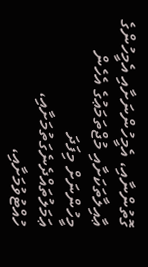ގޮތުންނާއި، އެމީހުންނަށާއި އެމީހުންގެ ޢާއިލާތަކަށާއި މުޖްތަމަޢުގެ އެހެން މީހުންނަށް މިފަދަ ޢަމަލުތައްދެނެގަތުމަށާއި، ހުއްޓުވުމަށާއި،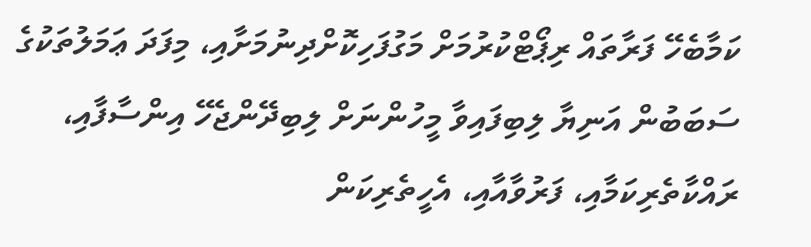ކަމާބެހޭ ފަރާތައް ރިޕޯޓްކުރުމަށް މަގުފަހިކޮށްދިނުމަށާއި، މިފަދަ ޢަމަލުތަކުގެ ސަބަބުން އަނިޔާ ލިބިފައިވާ މީހުންނަށް ލިބިދޭންޖެހޭ އިންސާފާއި، ރައްކާތެރިކަމާއި، ފަރުވާއާއި، އެހީތެރިކަން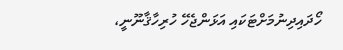ހޯދައިދިނުމަށްޓަކައި އަޅަންޖެހޭ ހުރިހާޤާނޫނީ،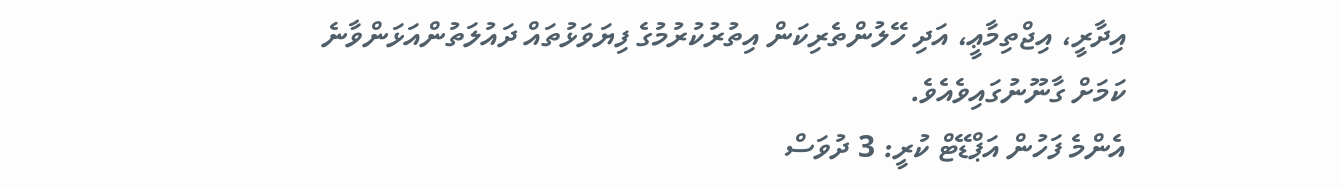އިދާރީ، އިޖްތިމާޢީ، އަދި ހޭލުންތެރިކަން އިތުރުކުރުމުގެ ފިޔަވަޅުތައް ދައުލަތުންއަޅަންވާނެ ކަމަށް ގާނޫނުގައިވެއެވެ.
އެންމެ ފަހުން އަޕްޑޭޓް ކުރީ: 3 ދުވަސް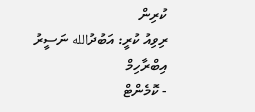ކުރިން
ރިވިއު ކުރީ: އަބުދުالله ނަސީރު އިބްރާހިމް
- ކޮމެންޓް